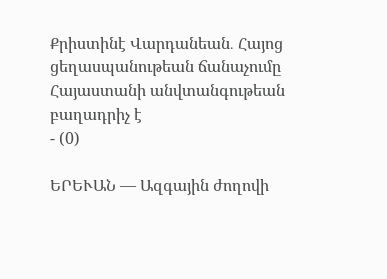Քրիստինէ Վարդանեան․ Հայոց ցեղասպանութեան ճանաչումը Հայաստանի անվտանգութեան բաղադրիչ է
- (0)

ԵՐԵՒԱՆ — Ազգային ժողովի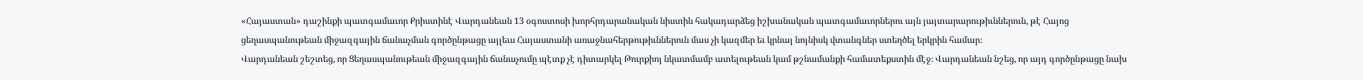«Հայաստան» դաշինքի պատգամաւոր Քրիստինէ Վարդանեան 13 օգոստոսի խորհրդարանական նիստին հակադարձեց իշխանական պատգամաւորներու այն յայտարարութիւններուն, թէ Հայոց ցեղասպանութեան միջազգային ճանաչման գործընթացը այլեւս Հայաստանի առաջնահերթութիւններուն մաս չի կազմեր եւ կրնայ նոյնիսկ վտանգներ ստեղծել երկրին համար։
Վարդանեան շեշտեց, որ Ցեղասպանութեան միջազգային ճանաչումը պէտք չէ դիտարկել Թուրքիոյ նկատմամբ ատելութեան կամ թշնամանքի համատեքստին մէջ։ Վարդանեան նշեց, որ այդ գործընթացը նախ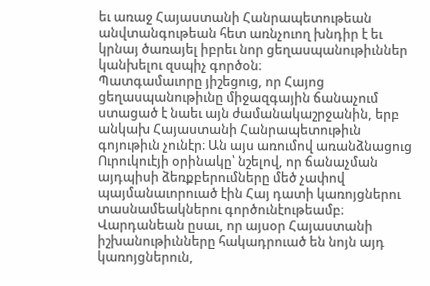եւ առաջ Հայաստանի Հանրապետութեան անվտանգութեան հետ առնչուող խնդիր է եւ կրնայ ծառայել իբրեւ նոր ցեղասպանութիւններ կանխելու զսպիչ գործօն։
Պատգամաւորը յիշեցուց, որ Հայոց ցեղասպանութիւնը միջազգային ճանաչում ստացած է նաեւ այն ժամանակաշրջանին, երբ անկախ Հայաստանի Հանրապետութիւն գոյութիւն չունէր։ Ան այս առումով առանձնացուց Ուրուկուէյի օրինակը՝ նշելով, որ ճանաչման այդպիսի ձեռքբերումները մեծ չափով պայմանաւորուած էին Հայ դատի կառոյցներու տասնամեակներու գործունէութեամբ։
Վարդանեան ըսաւ, որ այսօր Հայաստանի իշխանութիւնները հակադրուած են նոյն այդ կառոյցներուն,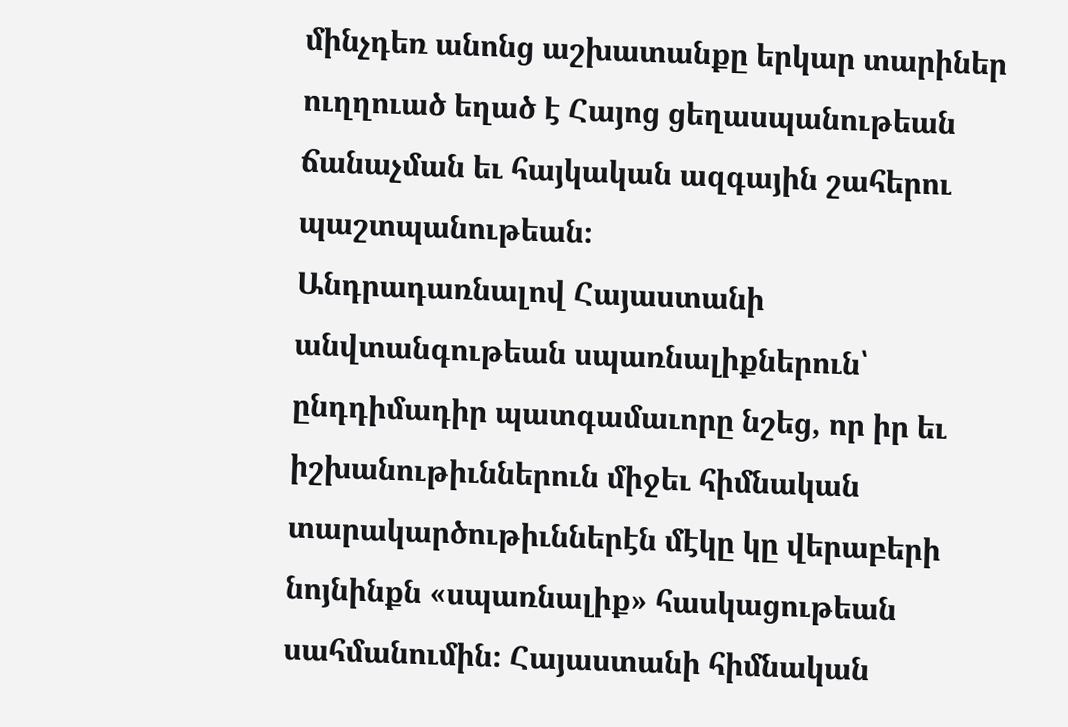մինչդեռ անոնց աշխատանքը երկար տարիներ ուղղուած եղած է Հայոց ցեղասպանութեան ճանաչման եւ հայկական ազգային շահերու պաշտպանութեան։
Անդրադառնալով Հայաստանի անվտանգութեան սպառնալիքներուն՝ ընդդիմադիր պատգամաւորը նշեց, որ իր եւ իշխանութիւններուն միջեւ հիմնական տարակարծութիւններէն մէկը կը վերաբերի նոյնինքն «սպառնալիք» հասկացութեան սահմանումին։ Հայաստանի հիմնական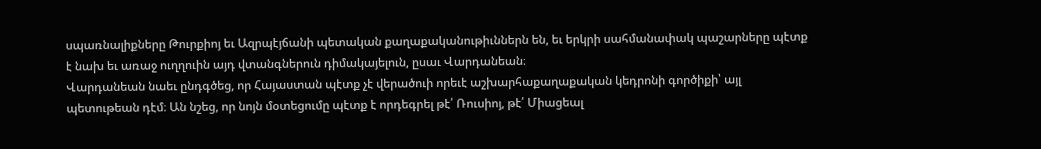սպառնալիքները Թուրքիոյ եւ Ազրպէյճանի պետական քաղաքականութիւններն են, եւ երկրի սահմանափակ պաշարները պէտք է նախ եւ առաջ ուղղուին այդ վտանգներուն դիմակայելուն, ըսաւ Վարդանեան։
Վարդանեան նաեւ ընդգծեց, որ Հայաստան պէտք չէ վերածուի որեւէ աշխարհաքաղաքական կեդրոնի գործիքի՝ այլ պետութեան դէմ։ Ան նշեց, որ նոյն մօտեցումը պէտք է որդեգրել թէ՛ Ռուսիոյ, թէ՛ Միացեալ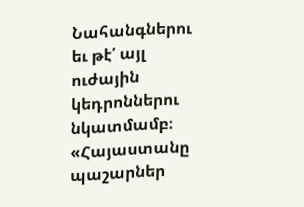Նահանգներու եւ թէ՛ այլ ուժային կեդրոններու նկատմամբ։
«Հայաստանը պաշարներ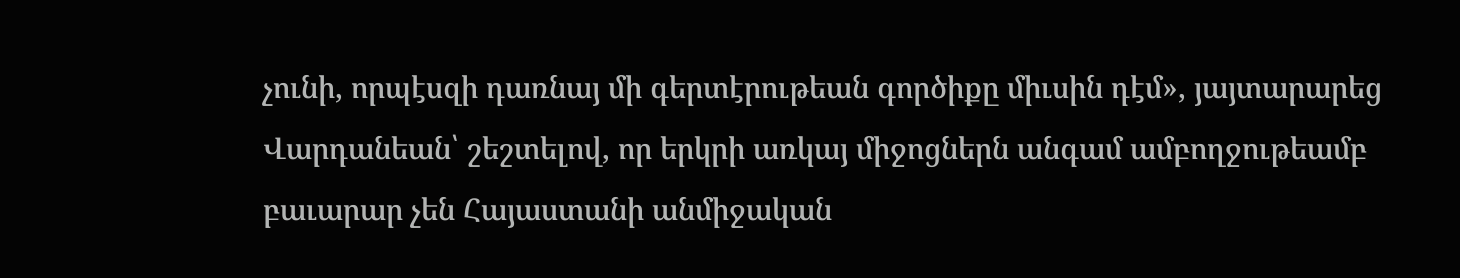չունի, որպէսզի դառնայ մի գերտէրութեան գործիքը միւսին դէմ», յայտարարեց Վարդանեան՝ շեշտելով, որ երկրի առկայ միջոցներն անգամ ամբողջութեամբ բաւարար չեն Հայաստանի անմիջական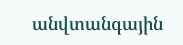անվտանգային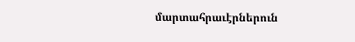մարտահրաւէրներուն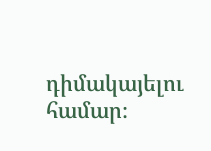դիմակայելու համար։